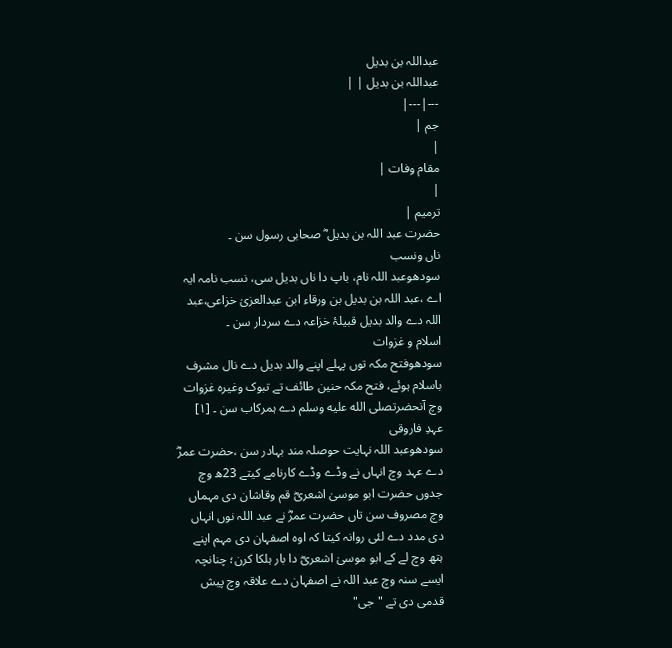عبداللہ بن بدیل
عبداللہ بن بدیل | |
---|---|
جم |
|
مقام وفات |
|
ترمیم |
حضرت عبد اللہ بن بدیل ؓ صحابی رسول سن ۔
ناں ونسب
سودھوعبد اللہ نام، باپ دا ناں بدیل سی، نسب نامہ ایہ اے ،عبد اللہ بن بدیل بن ورقاء ابن عبدالعزیٰ خزاعی،عبد اللہ دے والد بدیل قبیلۂ خزاعہ دے سردار سن ۔
اسلام و غزوات
سودھوفتح مکہ توں پہلے اپنے والد بدیل دے نال مشرف باسلام ہوئے، فتح مکہ حنین طائف تے تبوک وغیرہ غزوات وچ آنحضرتصلى الله عليه وسلم دے ہمرکاب سن ۔ [۱]
عہدِ فاروقی
سودھوعبد اللہ نہایت حوصلہ مند بہادر سن ،حضرت عمرؓ دے عہد وچ انہاں نے وڈے وڈے کارنامے کیتے 23ھ وچ جدوں حضرت ابو موسیٰ اشعریؓ قم وقاشان دی مہماں وچ مصروف سن تاں حضرت عمرؓ نے عبد اللہ نوں انہاں دی مدد دے لئی روانہ کيتا کہ اوہ اصفہان دی مہم اپنے ہتھ وچ لے کے ابو موسیٰ اشعریؓ دا بار ہلکا کرن؛ چنانچہ ايسے سنہ وچ عبد اللہ نے اصفہان دے علاقہ وچ پیش قدمی دی تے "جی"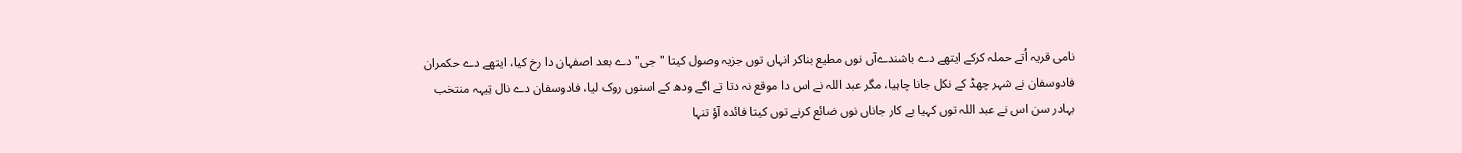نامی قریہ اُتے حملہ کرکے ایتھے دے باشندےآں نوں مطیع بناکر انہاں توں جزیہ وصول کيتا "جی" دے بعد اصفہان دا رخ کیا، ایتھے دے حکمران فادوسفان نے شہر چھڈ کے نکل جانا چاہیا، مگر عبد اللہ نے اس دا موقع نہ دتا تے اگے ودھ کے اسنوں روک لیا، فادوسفان دے نال تِیہہ منتخب بہادر سن اس نے عبد اللہ توں کہیا بے کار جاناں نوں ضائع کرنے توں کيتا فائدہ آؤ تنہا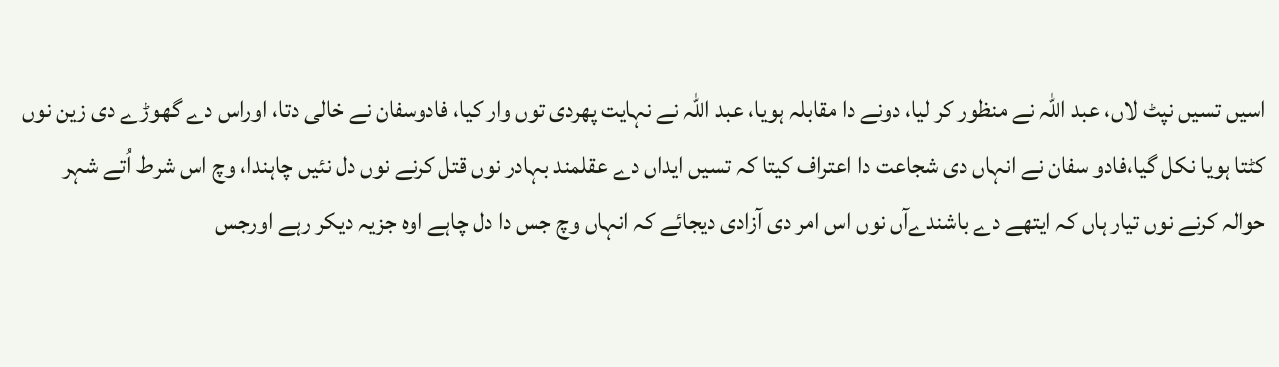اسيں تسيں نپٹ لاں، عبد اللہ نے منظور کر ليا، دونے دا مقابلہ ہويا، عبد اللہ نے نہایت پھردی توں وار کیا، فادوسفان نے خالی دتا، اوراس دے گھوڑے دی زین نوں کٹتا ہويا نکل گیا،فادو سفان نے انہاں دی شجاعت دا اعتراف کيتا کہ تسيں ایداں دے عقلمند بہادر نوں قتل کرنے نوں دل نئيں چاہندا، وچ اس شرط اُتے شہر حوالہ کرنے نوں تیار ہاں کہ ایتھے دے باشندےآں نوں اس امر دی آزادی دیجائے کہ انہاں وچ جس دا دل چاہے اوہ جزیہ دیکر رہے اورجس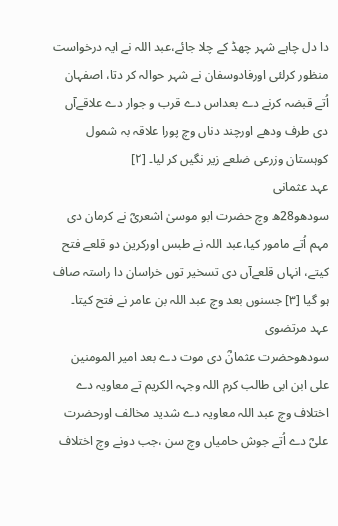دا دل چاہے شہر چھڈ کے چلا جائے،عبد اللہ نے ایہ درخواست منظور کرلئی اورفادوسفان نے شہر حوالہ کر دتا، اصفہان اُتے قبضہ کرنے دے بعداس دے قرب و جوار دے علاقےآں دی طرف ودھے اورچند دناں وچ پورا علاقہ بہ شمول کوہستان وزرعی ضلعے زیر نگيں کر ليا۔ [۲]
عہد عثمانی
سودھو28ھ وچ حضرت ابو موسیٰ اشعریؓ نے کرمان دی مہم اُتے مامور کیا،عبد اللہ نے طبس اورکرین دو قلعے فتح کیتے، انہاں قلعےآں دی تسخیر توں خراسان دا راستہ صاف ہو گیا [۳] جسنوں بعد وچ عبد اللہ بن عامر نے فتح کيتا۔
عہد مرتضوی
سودھوحضرت عثمانؓ دی موت دے بعد امیر المومنین علی ابن ابی طالب کرم اللہ وجہہ الکریم تے معاویہ دے اختلاف وچ عبد اللہ معاویہ دے شدید مخالف اورحضرت علیؓ دے اُتے جوش حامیاں وچ سن ،جب دونے وچ اختلاف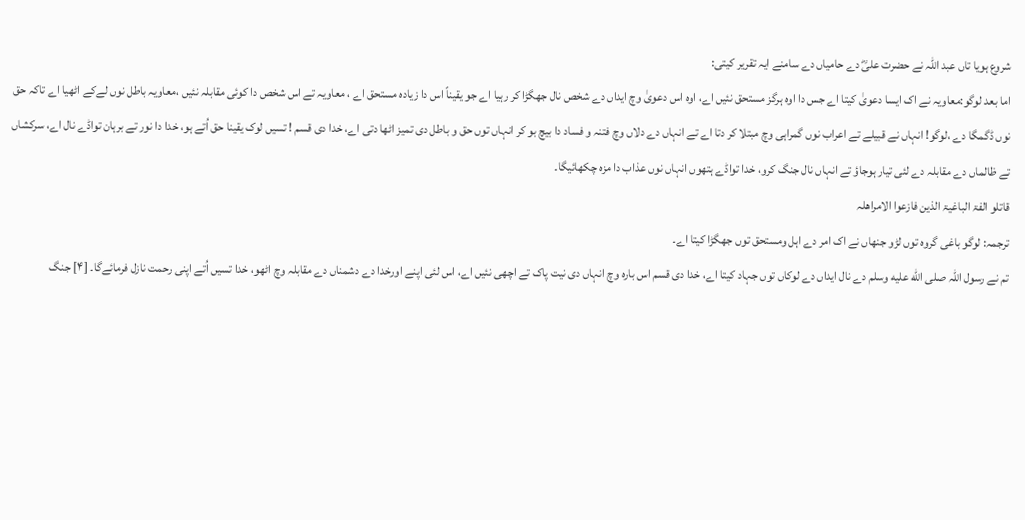شروع ہويا تاں عبد اللہ نے حضرت علیؓ دے حامیاں دے سامنے ایہ تقریر کیتی:
اما بعد لوگو:معاویہ نے اک ایسا دعویٰ کيتا اے جس دا اوہ ہرگز مستحق نئيں اے، اوہ اس دعویٰ وچ ایداں دے شخص نال جھگڑا کر رہیا اے جو یقیناً اس دا زیادہ مستحق اے ، معاویہ تے اس شخص دا کوئی مقابلہ نئيں ،معاویہ باطل نوں لےکے اٹھیا اے تاکہ حق نوں ڈگمگا دے ،لوگو! انہاں نے قبیلے تے اعراب نوں گمراہی وچ مبتلا کر دتا اے تے انہاں دے دلاں وچ فتنہ و فساد دا بیچ بو کر انہاں توں حق و باطل دی تمیز اٹھا دتی اے، خدا دی قسم ! تسيں لوک یقینا حق اُتے ہو، خدا دا نور تے برہان تواڈے نال اے، سرکشاں تے ظالماں دے مقابلہ دے لئی تیار ہوجاؤ تے انہاں نال جنگ کرو، خدا تواڈے ہتھوں انہاں نوں عذاب دا مزہ چکھائیگا۔
قاتلو الفۃ الباغیۃ الذین فازعوا الامراھلہ
ترجمہ: لوگو باغی گروہ توں لڑو جنھاں نے اک امر دے اہل ومستحق توں جھگڑا کيتا اے۔
تم نے رسول اللہ صلى الله عليه وسلم دے نال ایداں دے لوکاں توں جہاد کيتا اے، خدا دی قسم اس بارہ وچ انہاں دی نیت پاک تے اچھی نئيں اے، اس لئی اپنے اورخدا دے دشمناں دے مقابلہ وچ اٹھو، خدا تسيں اُتے اپنی رحمت نازل فرمائےگا۔ [۴] جنگ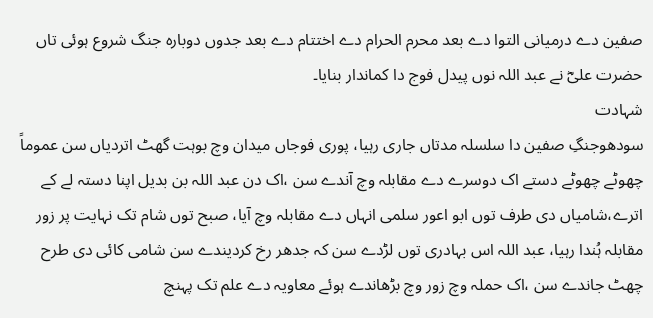صفین دے درمیانی التوا دے بعد محرم الحرام دے اختتام دے بعد جدوں دوبارہ جنگ شروع ہوئی تاں حضرت علیؓ نے عبد اللہ نوں پیدل فوج دا کماندار بنایا۔
شہادت
سودھوجنگِ صفین دا سلسلہ مدتاں جاری رہیا، پوری فوجاں میدان وچ بوہت گھٹ اتردیاں سن عموماً چھوٹے چھوٹے دستے اک دوسرے دے مقابلہ وچ آندے سن ،اک دن عبد اللہ بن بدیل اپنا دستہ لے کے اترے،شامیاں دی طرف توں ابو اعور سلمی انہاں دے مقابلہ وچ آیا، صبح توں شام تک نہایت پر زور مقابلہ ہُندا رہیا، عبد اللہ اس بہادری توں لڑدے سن کہ جدھر رخ کردیندے سن شامی کائی دی طرح چھٹ جاندے سن ،اک حملہ وچ زور وچ بڑھاندے ہوئے معاویہ دے علم تک پہنچ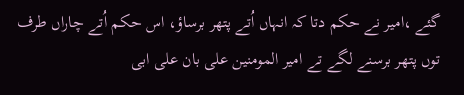گئے ،امیر نے حکم دتا کہ انہاں اُتے پتھر برساؤ، اس حکم اُتے چاراں طرف توں پتھر برسنے لگے تے امیر المومنین علی بان علی ابی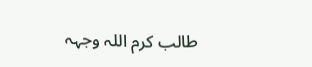طالب کرم اللہ وجہہ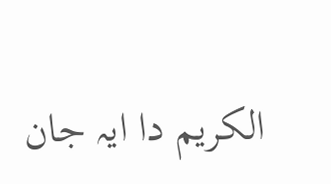الکریم دا ایہ جان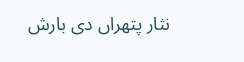نثار پتھراں دی بارش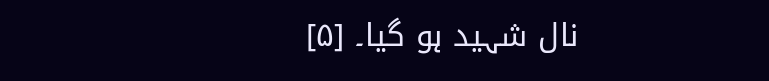نال شہید ہو گیا۔ [۵]